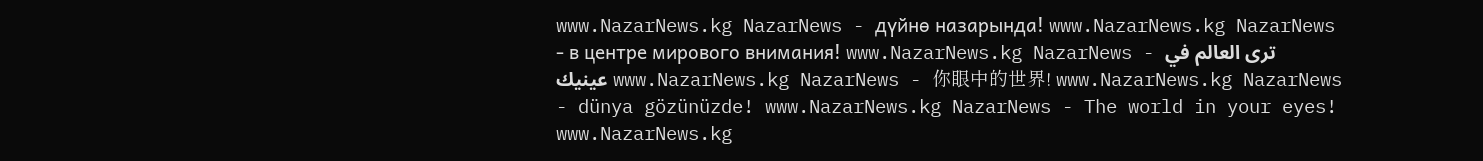www.NazarNews.kg NazarNews - дүйнө назарында! www.NazarNews.kg NazarNews - в центре мирового внимания! www.NazarNews.kg NazarNews - ترى العالم في عينيك www.NazarNews.kg NazarNews - 你眼中的世界! www.NazarNews.kg NazarNews - dünya gözünüzde! www.NazarNews.kg NazarNews - The world in your eyes! www.NazarNews.kg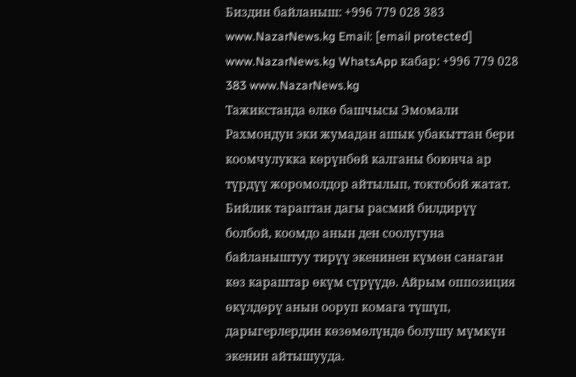Биздин байланыш: +996 779 028 383 www.NazarNews.kg Email: [email protected] www.NazarNews.kg WhatsApp кабар: +996 779 028 383 www.NazarNews.kg
Тажикстанда өлкө башчысы Эмомали Рахмондун эки жумадан ашык убакыттан бери коомчулукка көрүнбөй калганы боюнча ар түрдүү жоромолдор айтылып, токтобой жатат. Бийлик тараптан дагы расмий билдирүү болбой, коомдо анын ден соолугуна байланыштуу тирүү экенинен күмөн санаган көз караштар өкүм сүрүүдө. Айрым оппозиция өкүлдөрү анын ооруп комага түшүп, дарыгерлердин көзөмөлүндө болушу мүмкүн экенин айтышууда.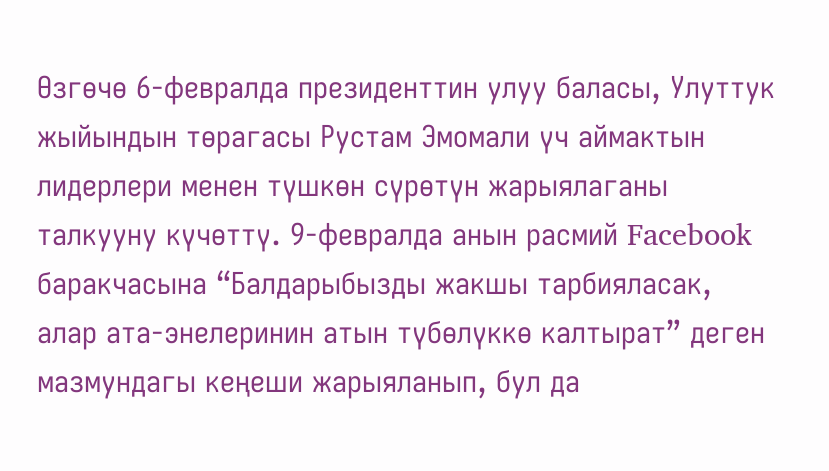Өзгөчө 6-февралда президенттин улуу баласы, Улуттук жыйындын төрагасы Рустам Эмомали үч аймактын лидерлери менен түшкөн сүрөтүн жарыялаганы талкууну күчөттү. 9-февралда анын расмий Facebook баракчасына “Балдарыбызды жакшы тарбияласак, алар ата-энелеринин атын түбөлүккө калтырат” деген мазмундагы кеңеши жарыяланып, бул да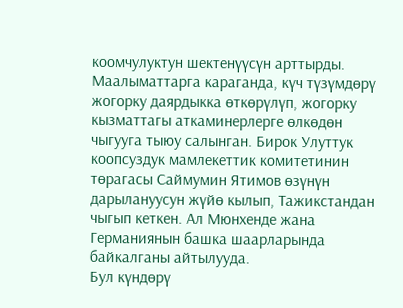коомчулуктун шектенүүсүн арттырды.
Маалыматтарга караганда, күч түзүмдөрү жогорку даярдыкка өткөрүлүп, жогорку кызматтагы аткаминерлерге өлкөдөн чыгууга тыюу салынган. Бирок Улуттук коопсуздук мамлекеттик комитетинин төрагасы Саймумин Ятимов өзүнүн дарылануусун жүйө кылып, Тажикстандан чыгып кеткен. Ал Мюнхенде жана Германиянын башка шаарларында байкалганы айтылууда.
Бул күндөрү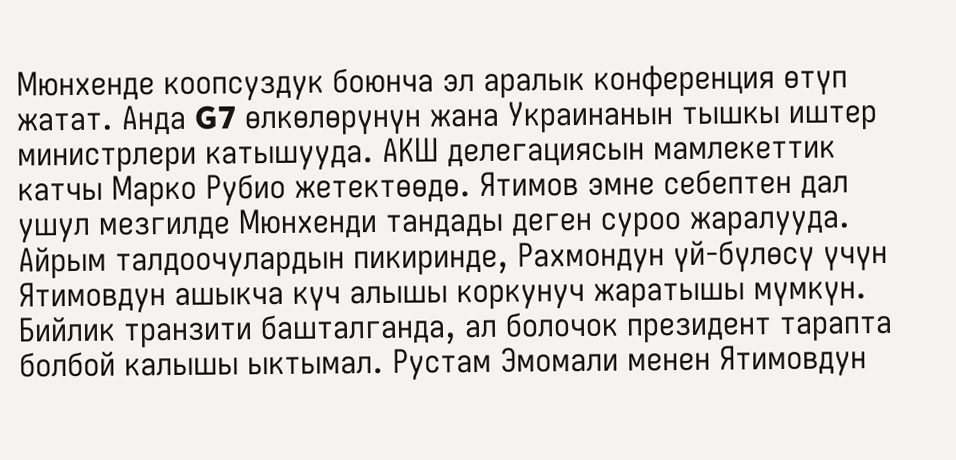Мюнхенде коопсуздук боюнча эл аралык конференция өтүп жатат. Анда G7 өлкөлөрүнүн жана Украинанын тышкы иштер министрлери катышууда. АКШ делегациясын мамлекеттик катчы Марко Рубио жетектөөдө. Ятимов эмне себептен дал ушул мезгилде Мюнхенди тандады деген суроо жаралууда.
Айрым талдоочулардын пикиринде, Рахмондун үй-бүлөсү үчүн Ятимовдун ашыкча күч алышы коркунуч жаратышы мүмкүн. Бийлик транзити башталганда, ал болочок президент тарапта болбой калышы ыктымал. Рустам Эмомали менен Ятимовдун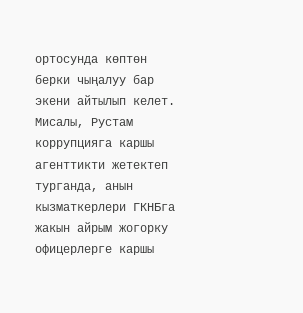ортосунда көптөн берки чыңалуу бар экени айтылып келет. Мисалы, Рустам коррупцияга каршы агенттикти жетектеп турганда, анын кызматкерлери ГКНБга жакын айрым жогорку офицерлерге каршы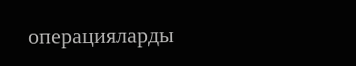операцияларды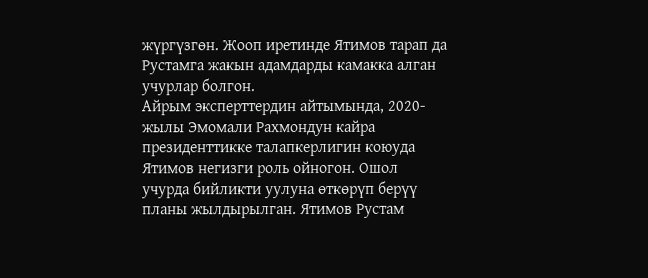жүргүзгөн. Жооп иретинде Ятимов тарап да Рустамга жакын адамдарды камакка алган учурлар болгон.
Айрым эксперттердин айтымында, 2020-жылы Эмомали Рахмондун кайра президенттикке талапкерлигин коюуда Ятимов негизги роль ойногон. Ошол учурда бийликти уулуна өткөрүп берүү планы жылдырылган. Ятимов Рустам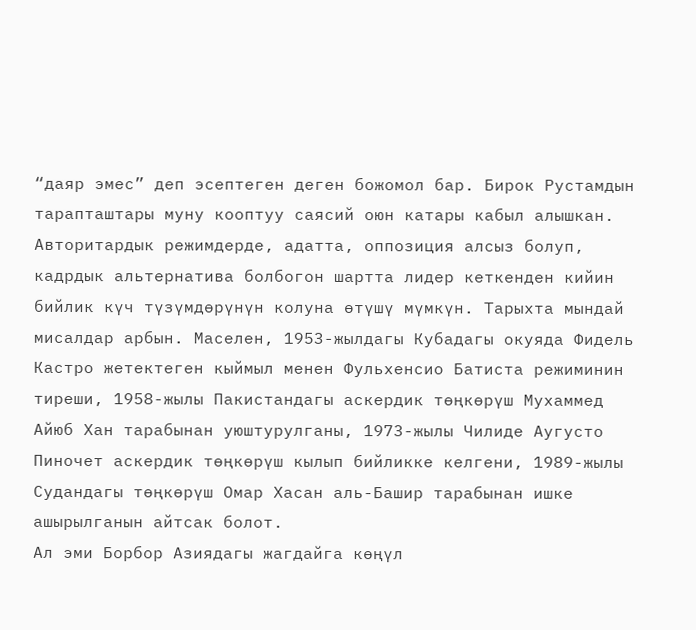“даяр эмес” деп эсептеген деген божомол бар. Бирок Рустамдын тарапташтары муну кооптуу саясий оюн катары кабыл алышкан.
Авторитардык режимдерде, адатта, оппозиция алсыз болуп, кадрдык альтернатива болбогон шартта лидер кеткенден кийин бийлик күч түзүмдөрүнүн колуна өтүшү мүмкүн. Тарыхта мындай мисалдар арбын. Маселен, 1953-жылдагы Кубадагы окуяда Фидель Кастро жетектеген кыймыл менен Фульхенсио Батиста режиминин тиреши, 1958-жылы Пакистандагы аскердик төңкөрүш Мухаммед Айюб Хан тарабынан уюштурулганы, 1973-жылы Чилиде Аугусто Пиночет аскердик төңкөрүш кылып бийликке келгени, 1989-жылы Судандагы төңкөрүш Омар Хасан аль-Башир тарабынан ишке ашырылганын айтсак болот.
Ал эми Борбор Азиядагы жагдайга көңүл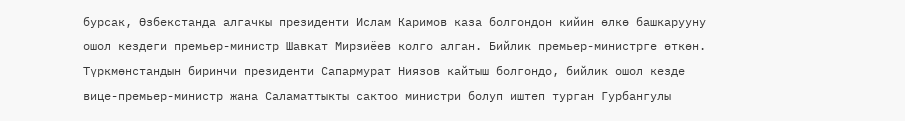бурсак, Өзбекстанда алгачкы президенти Ислам Каримов каза болгондон кийин өлкө башкарууну ошол кездеги премьер-министр Шавкат Мирзиёев колго алган. Бийлик премьер-министрге өткөн. Түркмөнстандын биринчи президенти Сапармурат Ниязов кайтыш болгондо, бийлик ошол кезде вице-премьер-министр жана Саламаттыкты сактоо министри болуп иштеп турган Гурбангулы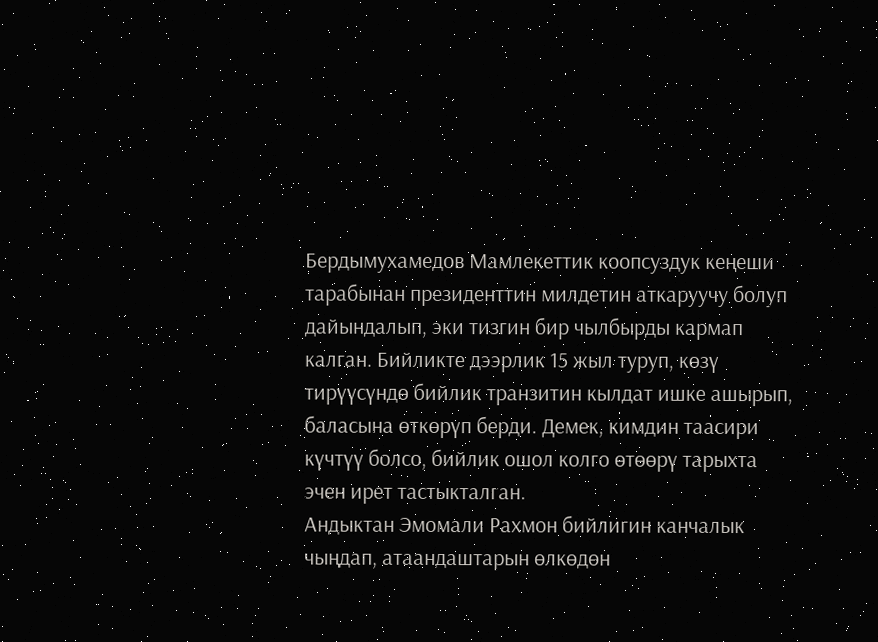Бердымухамедов Мамлекеттик коопсуздук кеңеши тарабынан президенттин милдетин аткаруучу болуп дайындалып, эки тизгин бир чылбырды кармап калган. Бийликте дээрлик 15 жыл туруп, көзү тирүүсүндө бийлик транзитин кылдат ишке ашырып, баласына өткөрүп берди. Демек, кимдин таасири күчтүү болсо, бийлик ошол колго өтөөрү тарыхта эчен ирет тастыкталган.
Андыктан Эмомали Рахмон бийлигин канчалык чыңдап, атаандаштарын өлкөдөн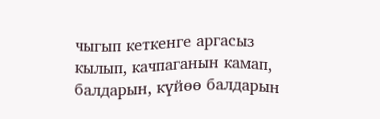чыгып кеткенге аргасыз кылып, качпаганын камап, балдарын, күйөө балдарын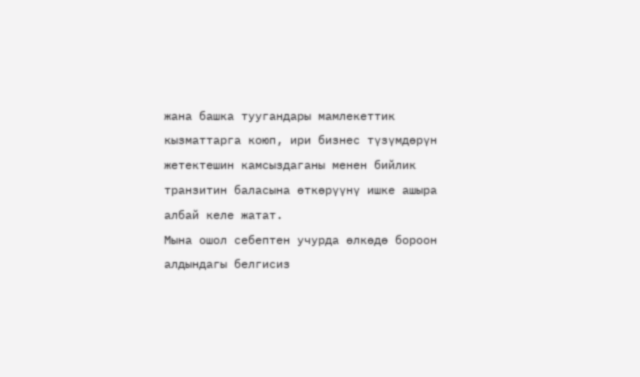жана башка туугандары мамлекеттик кызматтарга коюп, ири бизнес түзүмдөрүн жетектешин камсыздаганы менен бийлик транзитин баласына өткөрүүнү ишке ашыра албай келе жатат.
Мына ошол себептен учурда өлкөдө бороон алдындагы белгисиз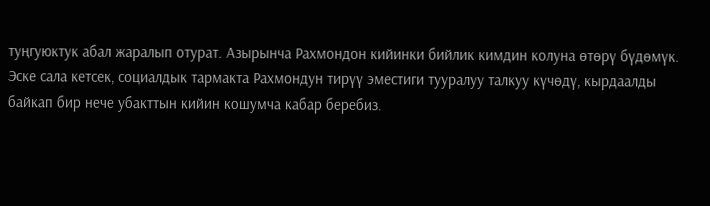туңгуюктук абал жаралып отурат. Азырынча Рахмондон кийинки бийлик кимдин колуна өтөрү бүдөмүк.
Эске сала кетсек, социалдык тармакта Рахмондун тирүү эместиги тууралуу талкуу күчөдү, кырдаалды байкап бир нече убакттын кийин кошумча кабар беребиз.